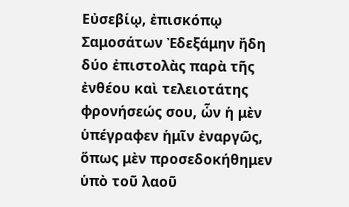Εὐσεβίῳ, ἐπισκόπῳ Σαμοσάτων Ἐδεξάμην ἤδη δύο ἐπιστολὰς παρὰ τῆς ἐνθέου καὶ τελειοτάτης φρονήσεώς σου, ὧν ἡ μὲν ὑπέγραφεν ἡμῖν ἐναργῶς, ὅπως μὲν προσεδοκήθημεν ὑπὸ τοῦ λαοῦ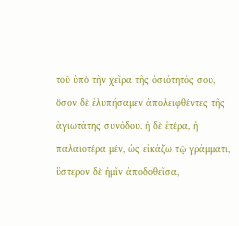τοῦ ὑπὸ τὴν χεῖρα τῆς ὁσιότητός σου, ὅσον δὲ ἐλυπήσαμεν ἀπολειφθέντες τῆς ἁγιωτάτης συνόδου. ἡ δὲ ἑτέρα, ἡ παλαιοτέρα μέν, ὡς εἰκάζω τῷ γράμματι, ὕστερον δὲ ἡμῖν ἀποδοθεῖσα,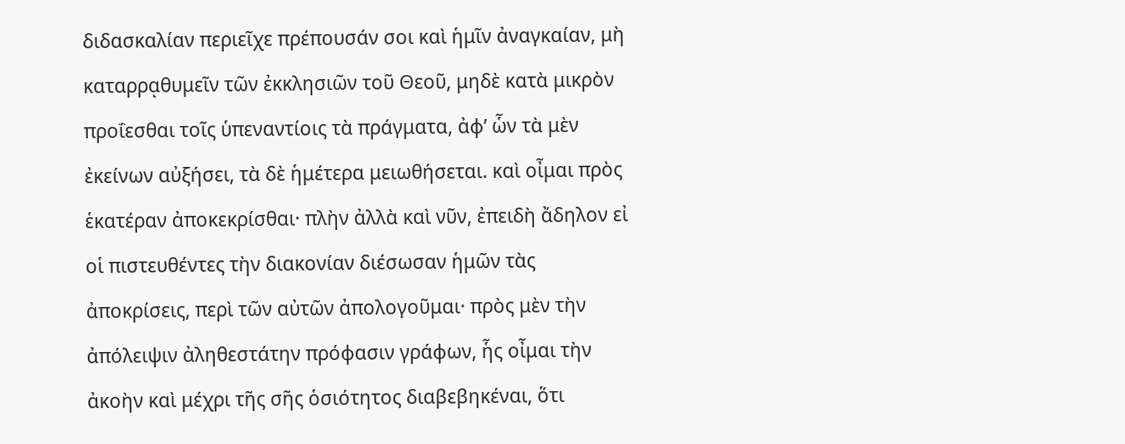διδασκαλίαν περιεῖχε πρέπουσάν σοι καὶ ἡμῖν ἀναγκαίαν, μὴ καταρρᾳθυμεῖν τῶν ἐκκλησιῶν τοῦ Θεοῦ, μηδὲ κατὰ μικρὸν προΐεσθαι τοῖς ὑπεναντίοις τὰ πράγματα, ἀφʼ ὧν τὰ μὲν ἐκείνων αὐξήσει, τὰ δὲ ἡμέτερα μειωθήσεται. καὶ οἶμαι πρὸς ἑκατέραν ἀποκεκρίσθαι· πλὴν ἀλλὰ καὶ νῦν, ἐπειδὴ ἄδηλον εἰ οἱ πιστευθέντες τὴν διακονίαν διέσωσαν ἡμῶν τὰς ἀποκρίσεις, περὶ τῶν αὐτῶν ἀπολογοῦμαι· πρὸς μὲν τὴν ἀπόλειψιν ἀληθεστάτην πρόφασιν γράφων, ἧς οἶμαι τὴν ἀκοὴν καὶ μέχρι τῆς σῆς ὁσιότητος διαβεβηκέναι, ὅτι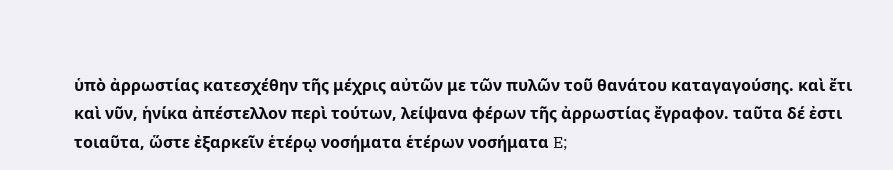ὑπὸ ἀρρωστίας κατεσχέθην τῆς μέχρις αὐτῶν με τῶν πυλῶν τοῦ θανάτου καταγαγούσης. καὶ ἔτι καὶ νῦν, ἡνίκα ἀπέστελλον περὶ τούτων, λείψανα φέρων τῆς ἀρρωστίας ἔγραφον. ταῦτα δέ ἐστι τοιαῦτα, ὥστε ἐξαρκεῖν ἑτέρῳ νοσήματα ἑτέρων νοσήματα E;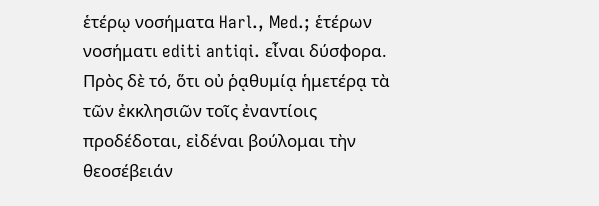ἑτέρῳ νοσήματα Harl., Med.; ἑτέρων νοσήματι editi antiqi. εἶναι δύσφορα. Πρὸς δὲ τό, ὅτι οὐ ῥᾳθυμίᾳ ἡμετέρᾳ τὰ τῶν ἐκκλησιῶν τοῖς ἐναντίοις προδέδοται, εἰδέναι βούλομαι τὴν θεοσέβειάν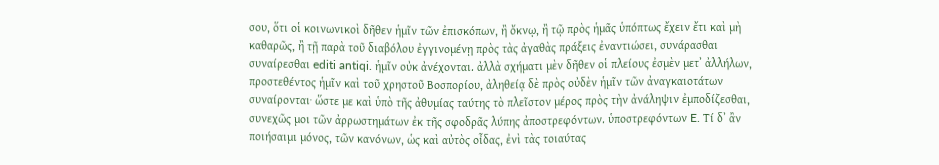σου, ὅτι οἱ κοινωνικοὶ δῆθεν ἡμῖν τῶν ἐπισκόπων, ἢ ὄκνῳ, ἢ τῷ πρὸς ἡμᾶς ὑπόπτως ἔχειν ἔτι καὶ μὴ καθαρῶς, ἢ τῇ παρὰ τοῦ διαβόλου ἐγγινομένῃ πρὸς τὰς ἀγαθὰς πράξεις ἐναντιώσει, συνάρασθαι συναίρεσθαι editi antiqi. ἡμῖν οὐκ ἀνέχονται. ἀλλὰ σχήματι μὲν δῆθεν οἱ πλείους ἐσμὲν μετʼ ἀλλήλων, προστεθέντος ἡμῖν καὶ τοῦ χρηστοῦ Βοσπορίου, ἀληθείᾳ δὲ πρὸς οὐδὲν ἡμῖν τῶν ἀναγκαιοτάτων συναίρονται· ὥστε με καὶ ὑπὸ τῆς ἀθυμίας ταύτης τὸ πλεῖστον μέρος πρὸς τὴν ἀνάληψιν ἐμποδίζεσθαι, συνεχῶς μοι τῶν ἀρρωστημάτων ἐκ τῆς σφοδρᾶς λύπης ἀποστρεφόντων. ὑποστρεφόντων E. Τί δʼ ἂν ποιήσαιμι μόνος, τῶν κανόνων, ὡς καὶ αὐτὸς οἶδας, ἐνὶ τὰς τοιαύτας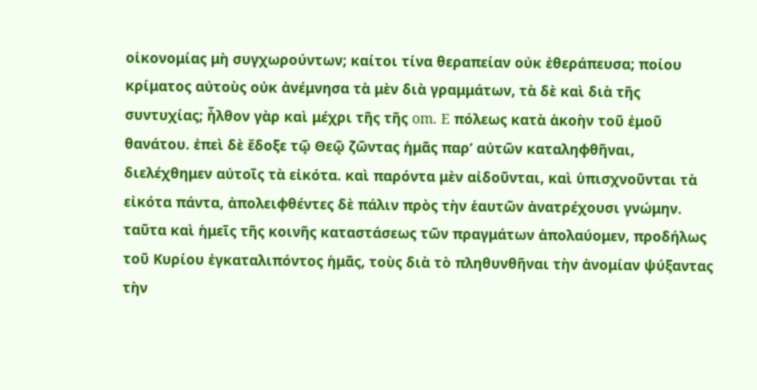οἰκονομίας μὴ συγχωρούντων; καίτοι τίνα θεραπείαν οὐκ ἐθεράπευσα; ποίου κρίματος αὐτοὺς οὐκ ἀνέμνησα τὰ μὲν διὰ γραμμάτων, τὰ δὲ καὶ διὰ τῆς συντυχίας; ἦλθον γὰρ καὶ μέχρι τῆς τῆς om. E πόλεως κατὰ ἀκοὴν τοῦ ἐμοῦ θανάτου. ἐπεὶ δὲ ἔδοξε τῷ Θεῷ ζῶντας ἡμᾶς παρʼ αὐτῶν καταληφθῆναι, διελέχθημεν αὐτοῖς τὰ εἰκότα. καὶ παρόντα μὲν αἰδοῦνται, καὶ ὑπισχνοῦνται τὰ εἰκότα πάντα, ἀπολειφθέντες δὲ πάλιν πρὸς τὴν ἑαυτῶν ἀνατρέχουσι γνώμην. ταῦτα καὶ ἡμεῖς τῆς κοινῆς καταστάσεως τῶν πραγμάτων ἀπολαύομεν, προδήλως τοῦ Κυρίου ἐγκαταλιπόντος ἡμᾶς, τοὺς διὰ τὸ πληθυνθῆναι τὴν ἀνομίαν ψύξαντας τὴν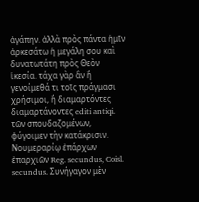ἀγάπην. ἀλλὰ πρὸς πάντα ἡμῖν ἀρκεσάτω ἡ μεγάλη σου καὶ δυνατωτάτη πρὸς Θεὸν ἱκεσία. τάχα γὰρ ἂν ἢ γενοίμεθά τι τοῖς πράγμασι χρήσιμοι, ἢ διαμαρτόντες διαμαρτάνοντες editi antiqi. τῶν σπουδαζομένων, φύγοιμεν τὴν κατάκρισιν. Νουμεραρίῳ ἐπάρχων ἐπαρχιῶν Reg. secundus, Coisl. secundus. Συνήγαγον μὲν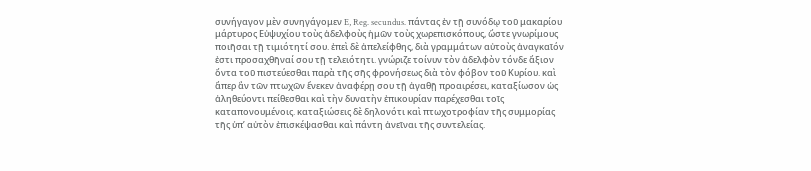συνήγαγον μὲν συνηγάγομεν E, Reg. secundus. πάντας ἐν τῇ συνόδῳ τοῦ μακαρίου μάρτυρος Εὐψυχίου τοὺς ἀδελφοὺς ἡμῶν τοὺς χωρεπισκόπους, ὥστε γνωρίμους ποιῆσαι τῇ τιμιότητί σου. ἐπεὶ δὲ ἀπελείφθης, διὰ γραμμάτων αὐτοὺς ἀναγκαῖόν ἐστι προσαχθῆναί σου τῇ τελειότητι. γνώριζε τοίνυν τὸν ἀδελφὸν τόνδε ἄξιον ὄντα τοῦ πιστεύεσθαι παρὰ τῆς σῆς φρονήσεως διὰ τὸν φόβον τοῦ Κυρίου. καὶ ἅπερ ἂν τῶν πτωχῶν ἕνεκεν ἀναφέρῃ σου τῇ ἀγαθῇ προαιρέσει, καταξίωσον ὡς ἀληθεύοντι πείθεσθαι καὶ τὴν δυνατὴν ἐπικουρίαν παρέχεσθαι τοῖς καταπονουμένοις. καταξιώσεις δὲ δηλονότι καὶ πτωχοτροφίαν τῆς συμμορίας τῆς ὑπʼ αὐτὸν ἐπισκέψασθαι καὶ πάντη ἀνεῖναι τῆς συντελείας.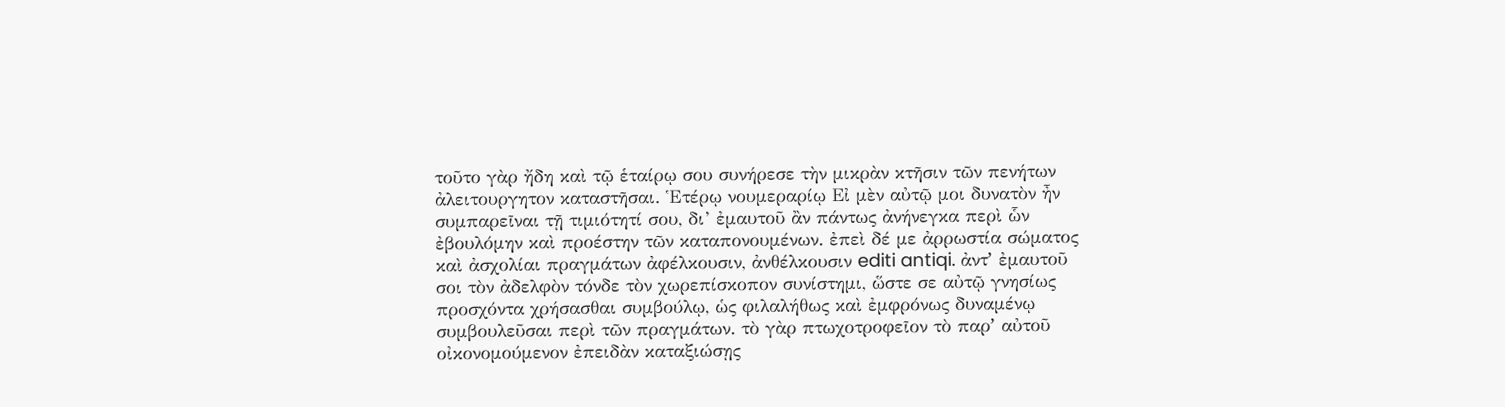τοῦτο γὰρ ἤδη καὶ τῷ ἑταίρῳ σου συνήρεσε τὴν μικρὰν κτῆσιν τῶν πενήτων ἀλειτουργητον καταστῆσαι. Ἑτέρῳ νουμεραρίῳ Εἰ μὲν αὐτῷ μοι δυνατὸν ἦν συμπαρεῖναι τῇ τιμιότητί σου, δι’ ἐμαυτοῦ ἂν πάντως ἀνήνεγκα περὶ ὧν ἐβουλόμην καὶ προέστην τῶν καταπονουμένων. ἐπεὶ δέ με ἀρρωστία σώματος καὶ ἀσχολίαι πραγμάτων ἀφέλκουσιν, ἀνθέλκουσιν editi antiqi. ἀντʼ ἐμαυτοῦ σοι τὸν ἀδελφὸν τόνδε τὸν χωρεπίσκοπον συνίστημι, ὥστε σε αὐτῷ γνησίως προσχόντα χρήσασθαι συμβούλῳ, ὡς φιλαλήθως καὶ ἐμφρόνως δυναμένῳ συμβουλεῦσαι περὶ τῶν πραγμάτων. τὸ γὰρ πτωχοτροφεῖον τὸ παρʼ αὐτοῦ οἰκονομούμενον ἐπειδὰν καταξιώσῃς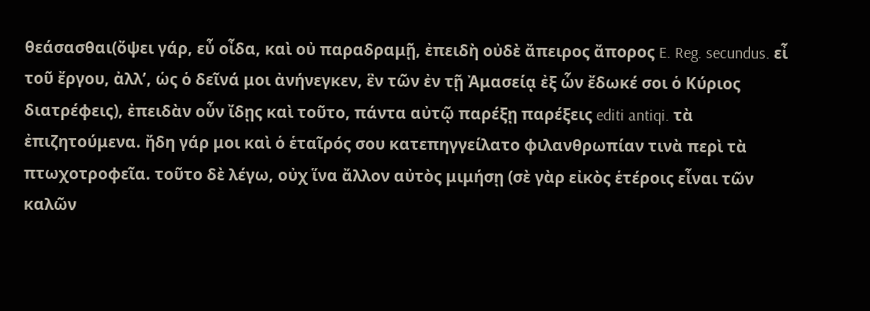θεάσασθαι(ὄψει γάρ, εὖ οἶδα, καὶ οὐ παραδραμῇ, ἐπειδὴ οὐδὲ ἄπειρος ἄπορος E. Reg. secundus. εἶ τοῦ ἔργου, ἀλλʼ, ὡς ὁ δεῖνά μοι ἀνήνεγκεν, ἓν τῶν ἐν τῇ Ἀμασείᾳ ἐξ ὧν ἔδωκέ σοι ὁ Κύριος διατρέφεις), ἐπειδὰν οὖν ἴδῃς καὶ τοῦτο, πάντα αὐτῷ παρέξῃ παρέξεις editi antiqi. τὰ ἐπιζητούμενα. ἤδη γάρ μοι καὶ ὁ ἑταῖρός σου κατεπηγγείλατο φιλανθρωπίαν τινὰ περὶ τὰ πτωχοτροφεῖα. τοῦτο δὲ λέγω, οὐχ ἵνα ἄλλον αὐτὸς μιμήσῃ (σὲ γὰρ εἰκὸς ἑτέροις εἶναι τῶν καλῶν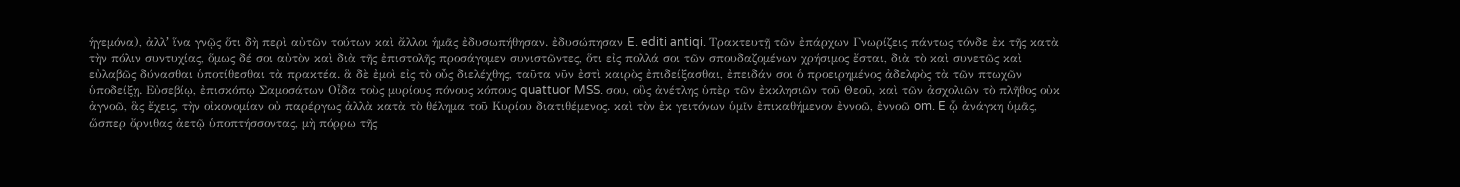ἡγεμόνα), ἀλλʼ ἵνα γνῷς ὅτι δὴ περὶ αὐτῶν τούτων καὶ ἄλλοι ἡμᾶς ἐδυσωπήθησαν. ἐδυσώπησαν E. editi antiqi. Τρακτευτῇ τῶν ἐπάρχων Γνωρίζεις πάντως τόνδε ἐκ τῆς κατὰ τὴν πόλιν συντυχίας, ὅμως δέ σοι αὐτὸν καὶ διὰ τῆς ἐπιστολῆς προσάγομεν συνιστῶντες, ὅτι εἰς πολλά σοι τῶν σπουδαζομένων χρήσιμος ἔσται, διὰ τὸ καὶ συνετῶς καὶ εὐλαβῶς δύνασθαι ὑποτίθεσθαι τὰ πρακτέα. ἃ δὲ ἐμοὶ εἰς τὸ οὖς διελέχθης, ταῦτα νῦν ἐστὶ καιρὸς ἐπιδείξασθαι, ἐπειδάν σοι ὁ προειρημένος ἀδελφὸς τὰ τῶν πτωχῶν ὑποδείξῃ. Εὐσεβίῳ, ἐπισκόπῳ Σαμοσάτων Οἶδα τοὺς μυρίους πόνους κόπους quattuor MSS. σου, οὓς ἀνέτλης ὑπὲρ τῶν ἐκκλησιῶν τοῦ Θεοῦ, καὶ τῶν ἀσχολιῶν τὸ πλῆθος οὐκ ἀγνοῶ, ἃς ἔχεις, τὴν οἰκονομίαν οὐ παρέργως ἀλλὰ κατὰ τὸ θέλημα τοῦ Κυρίου διατιθέμενος. καὶ τὸν ἐκ γειτόνων ὑμῖν ἐπικαθήμενον ἐννοῶ, ἐννοῶ om. E ᾧ ἀνάγκη ὑμᾶς, ὥσπερ ὄρνιθας ἀετῷ ὑποπτήσσοντας, μὴ πόρρω τῆς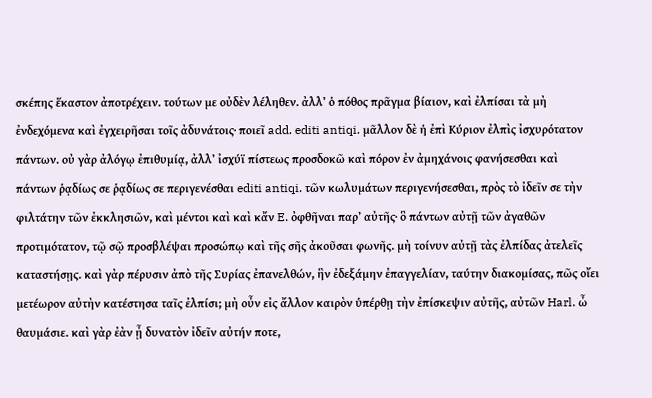σκέπης ἕκαστον ἀποτρέχειν. τούτων με οὐδὲν λέληθεν. ἀλλʼ ὁ πόθος πρᾶγμα βίαιον, καὶ ἐλπίσαι τὰ μὴ ἐνδεχόμενα καὶ ἐγχειρῆσαι τοῖς ἀδυνάτοις· ποιεῖ add. editi antiqi. μᾶλλον δὲ ἡ ἐπὶ Κύριον ἐλπὶς ἰσχυρότατον πάντων. οὐ γὰρ ἀλόγῳ ἐπιθυμίᾳ, ἀλλʼ ἰσχύϊ πίστεως προσδοκῶ καὶ πόρον ἐν ἀμηχάνοις φανήσεσθαι καὶ πάντων ῥᾳδίως σε ῥᾳδίως σε περιγενέσθαι editi antiqi. τῶν κωλυμάτων περιγενήσεσθαι, πρὸς τὸ ἰδεῖν σε τὴν φιλτάτην τῶν ἐκκλησιῶν, καὶ μέντοι καὶ καὶ κἄν E. ὀφθῆναι παρʼ αὐτῆς· ὃ πάντων αὐτῇ τῶν ἀγαθῶν προτιμότατον, τῷ σῷ προσβλέψαι προσώπῳ καὶ τῆς σῆς ἀκοῦσαι φωνῆς. μὴ τοίνυν αὐτῇ τὰς ἐλπίδας ἀτελεῖς καταστήσῃς. καὶ γὰρ πέρυσιν ἀπὸ τῆς Συρίας ἐπανελθών, ἣν ἐδεξάμην ἐπαγγελίαν, ταύτην διακομίσας, πῶς οἴει μετέωρον αὐτὴν κατέστησα ταῖς ἐλπίσι; μὴ οὖν εἰς ἄλλον καιρὸν ὑπέρθῃ τὴν ἐπίσκεψιν αὐτῆς, αὐτῶν Harl. ὦ θαυμάσιε. καὶ γὰρ ἐὰν ᾖ δυνατὸν ἰδεῖν αὐτήν ποτε,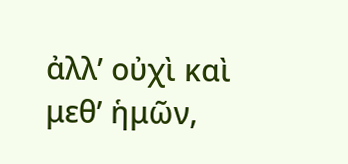ἀλλʼ οὐχὶ καὶ μεθʼ ἡμῶν,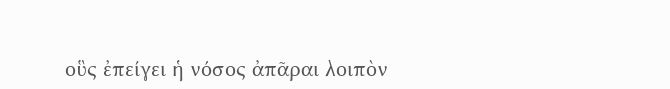οὓς ἐπείγει ἡ νόσος ἀπᾶραι λοιπὸν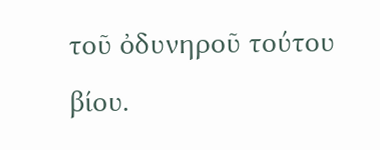τοῦ ὀδυνηροῦ τούτου βίου.